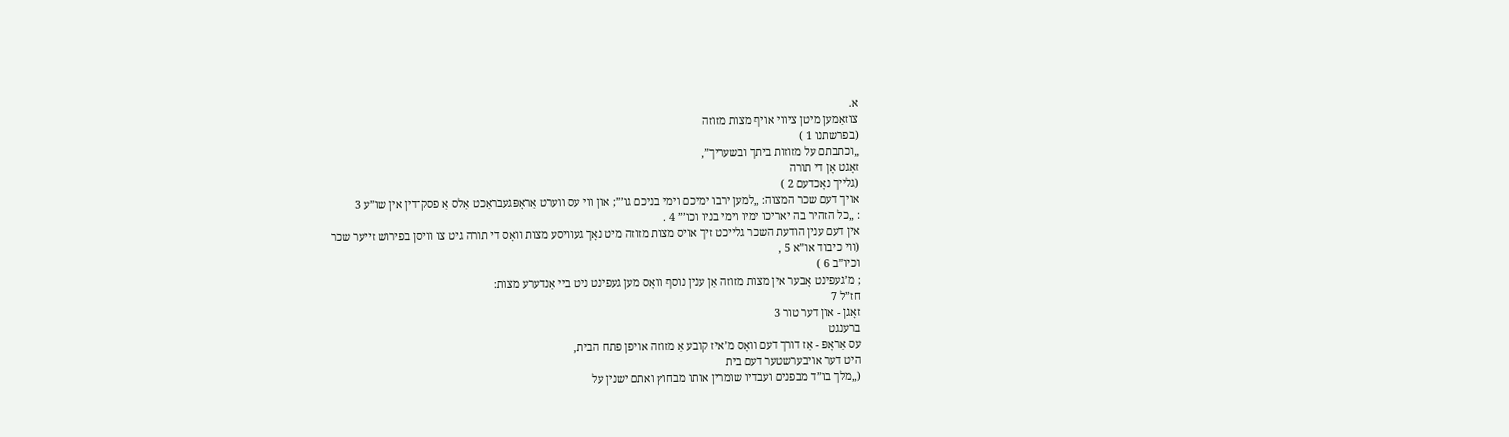א.
צוזאַמען מיטן ציווי אויף מצות מזוזה
(בפרשתנו 1 )
„וכתבתם על מזוזות ביתך ובשעריך”,
זאָגט אָן די תורה
(גלייך נאָכדעם 2 )
אויך דעם שכר המצוה: „למען ירבו ימיכם וימי בניכם גו’”; און ווי עס ווערט אַראָפּגעבראַכט אַלס אַ פסק־דין אין שו”ע 3
: „כל הזהיר בה יאריכו ימיו וימי בניו וכו’” 4 .
אין דעם ענין הודעת השכר גלייכט זיך אויס מצות מזוזה מיט נאָך געוויסע מצות וואָס די תורה גיט צו וויסן בפירוש זייער שכר
(ווי כיבוד או”א 5 ,
וכיו”ב 6 )
; מ’געפינט אָבער אין מצות מזוזה אַן ענין נוסף וואָס מען געפינט ניט ביי אַנדערע מצות:
חז”ל 7
זאָגן - און דער טור 3
ברענגט
עס אַראָפּ - אַז דורך דעם וואָס מ’איז קובע אַ מזוזה אויפן פתח הבית,
היט דער אויבערשטער דעם בית
(„מלך בו”ד מבפנים ועבדיו שומרין אותו מבחוץ ואתם ישנין על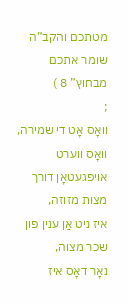מטתכם והקב”ה שומר אתכם מבחוץ” 8 )
;
וואָס אָט די שמירה,
וואָס ווערט אויפגעטאָן דורך מצות מזוזה,
איז ניט אַן ענין פון שכר מצוה,
נאָר דאָס איז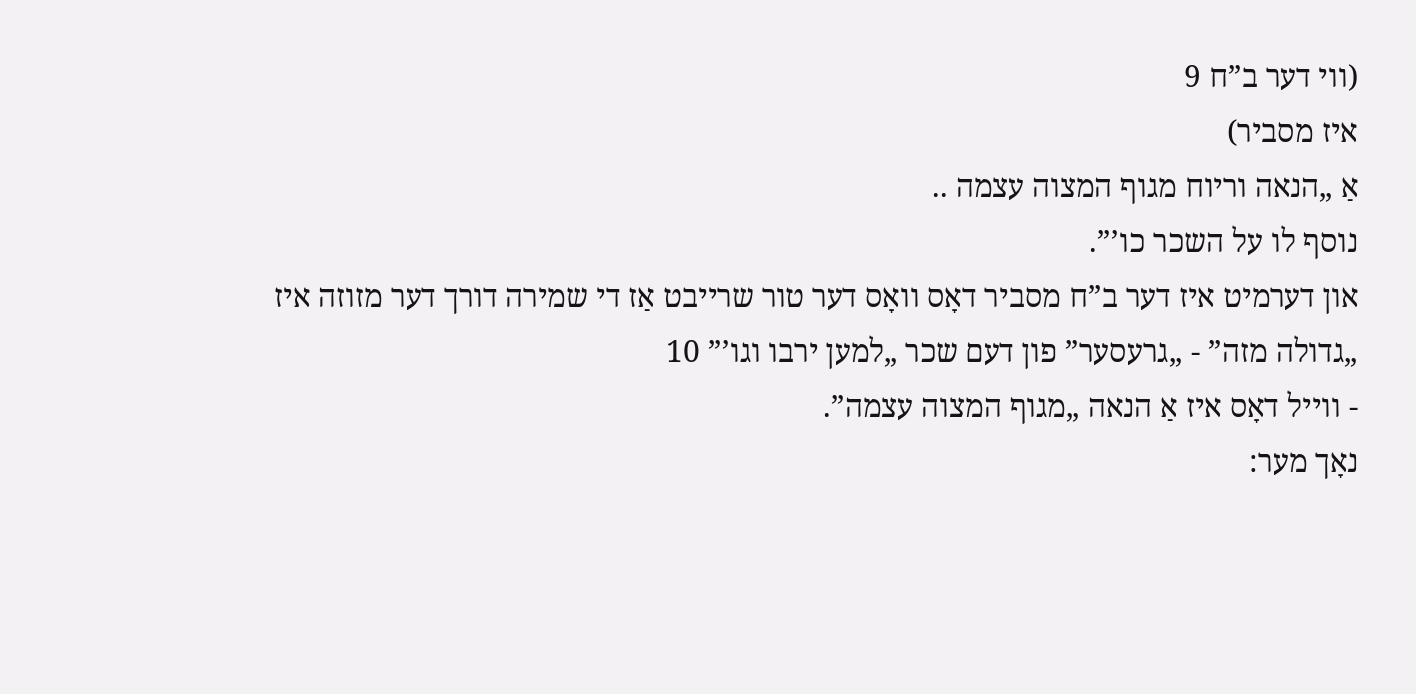(ווי דער ב”ח 9
איז מסביר)
אַ „הנאה וריוח מגוף המצוה עצמה ..
נוסף לו על השכר כו’”.
און דערמיט איז דער ב”ח מסביר דאָס וואָס דער טור שרייבט אַז די שמירה דורך דער מזוזה איז „גדולה מזה” - „גרעסער” פון דעם שכר „למען ירבו וגו’” 10
- ווייל דאָס איז אַ הנאה „מגוף המצוה עצמה”.
נאָך מער: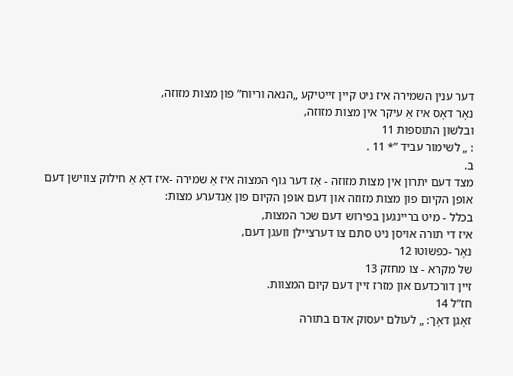דער ענין השמירה איז ניט קיין זייטיקע „הנאה וריוח” פון מצות מזוזה,
נאָר דאָס איז אַ עיקר אין מצות מזוזה,
ובלשון התוספות 11
: „ לשימור עביד ”* 11 .
ב.
מצד דעם יתרון אין מצות מזוזה - אַז דער גוף המצוה איז אַ שמירה -איז דאָ אַ חילוק צווישן דעם אופן הקיום פון מצות מזוזה און דעם אופן הקיום פון אַנדערע מצות:
בכלל - מיט בריינגען בפירוש דעם שכר המצות,
איז די תורה אויסן ניט סתם צו דערציילן וועגן דעם,
נאָר -כפשוטו 12
של מקרא - צו מחזק 13
זיין דורכדעם און מזרז זיין דעם קיום המצוות.
חז”ל 14
זאָגן דאָך: „ לעולם יעסוק אדם בתורה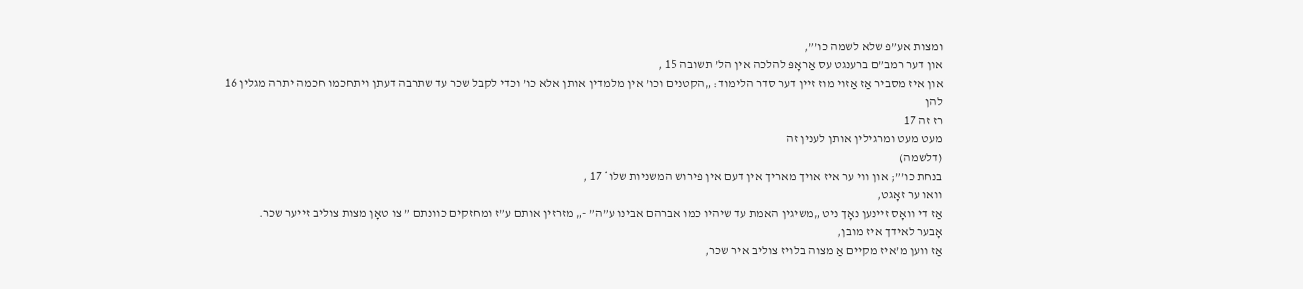ומצות אע”פ שלא לשמה כו’”,
און דער רמב”ם ברענגט עס אַראָפּ להלכה אין הל’ תשובה 15 ,
און איז מסביר אַז אַזוי מוז זיין דער סדר הלימוד: „הקטנים וכו’ אין מלמדין אותן אלא כו’ וכדי לקבל שכר עד שתרבה דעתן ויתחכמו חכמה יתרה מגלין 16
להן
רז זה 17
מעט מעט ומרגילין אותן לענין זה
(דלשמה)
בנחת כו’”; און ווי ער איז אויך מאריך אין דעם אין פירוש המשניות שלו* 17 ,
וואו ער זאָגט,
אַז די וואָס זיינען נאָך ניט „משיגין האמת עד שיהיו כמו אברהם אבינו ע”ה” -„ מזרזין אותם ע”ז ומחזקים כוונתם ” צו טאָן מצות צוליב זייער שכר.
אָבער לאידך איז מובן,
אַז ווען מ’איז מקיים אַ מצוה בלויז צוליב איר שכר,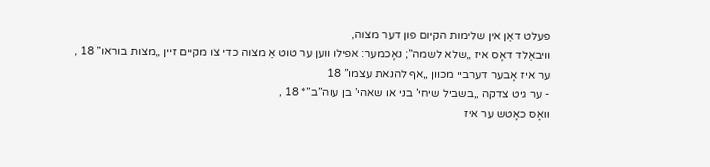פעלט דאַן אין שלימות הקיום פון דער מצוה,
וויבאַלד דאָס איז „שלא לשמה”; נאָכמער: אפילו ווען ער טוט אַ מצוה כדי צו מקיים זיין „מצות בוראו” 18 ,
ער איז אָבער דערביי מכוון „אף להנאת עצמו” 18
- ער גיט צדקה „בשביל שיחי’ בני או שאהי’ בן עוה”ב”* 18 ,
וואָס כאָטש ער איז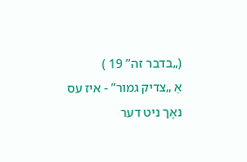(„בדבר זה” 19 )
אַ „צדיק גמור” - איז עס נאָך ניט דער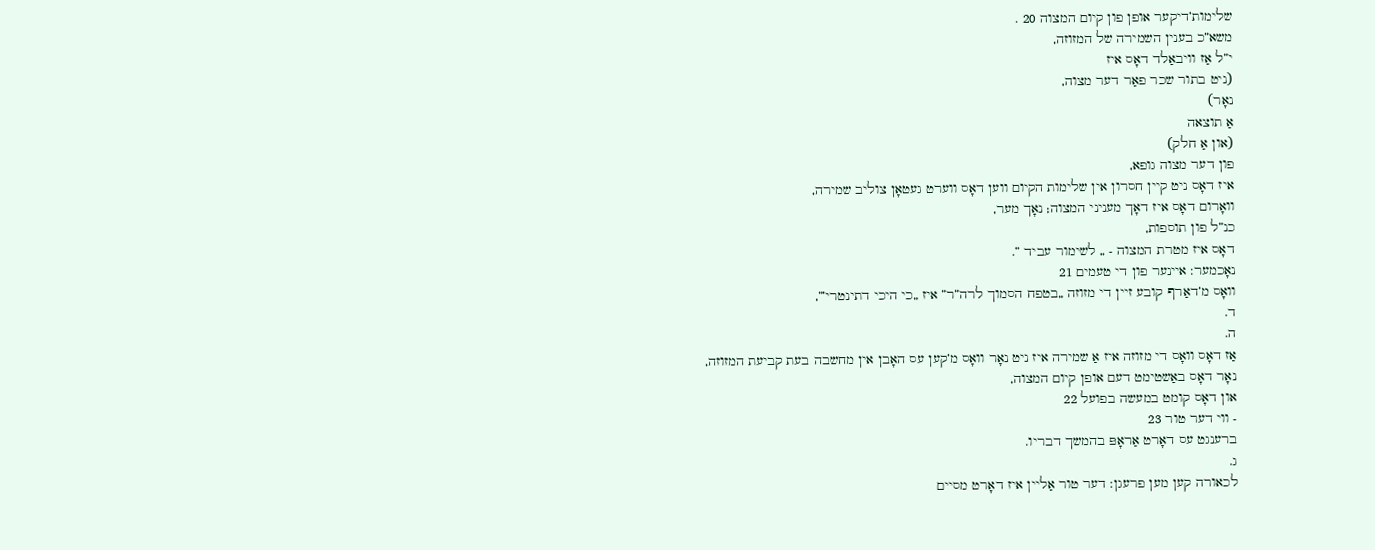שלימות’דיקער אופן פון קיום המצוה 20 .
משא”כ בענין השמירה של המזוזה,
י”ל אַז וויבאַלד דאָס איז
(ניט בתור שכר פאַר דער מצוה,
נאָר)
אַ תוצאה
(און אַ חלק)
פון דער מצוה גופא,
איז דאָס ניט קיין חסרון אין שלימות הקיום ווען דאָס ווערט געטאָן צוליב שמירה,
וואָרום דאָס איז דאָך מעניני המצוה; נאָך מער,
כנ”ל פון תוספות,
דאָס איז מטרת המצוה - „ לשימור עביד ”.
נאָכמער: איינער פון די טעמים 21
וואָס מ’דאַרף קובע זיין די מזוזה „בטפח הסמוך לרה”ר” איז „כי היכי דתינטרי’”,
ד.
ה.
אַז דאָס וואָס די מזוזה איז אַ שמירה איז ניט נאָר וואָס מ’קען עס האָבן אין מחשבה בעת קביעת המזוזה,
נאָר דאָס באַשטימט דעם אופן קיום המצוה,
און דאָס קומט במעשה בפועל 22
- ווי דער טור 23
ברענגט עס דאָרט אַראָפּ בהמשך דבריו.
ג.
לכאורה קען מען פרעגן: דער טור אַליין איז דאָרט מסיים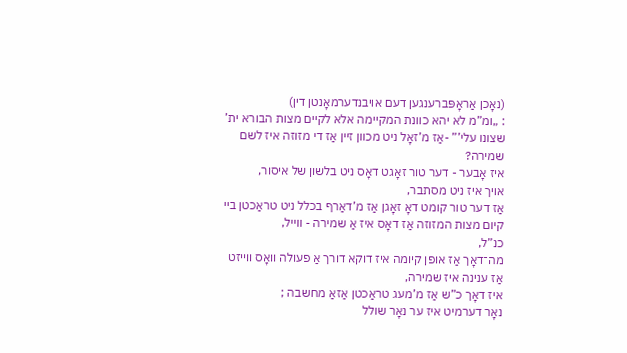(נאָכן אַראָפּברענגען דעם אויבנדערמאָנטן דין)
: „ומ”מ לא יהא כוונת המקיימה אלא לקיים מצות הבורא ית’ שצונו עלי’” -אַז מ’זאָל ניט מכוון זיין אַז די מזוזה איז לשם שמירה?
איז אָבער - דער טור זאָגט דאָס ניט בלשון של איסור,
אויך איז ניט מסתבר,
אַז דער טור קומט דאָ זאָגן אַז מ’דאַרף בכלל ניט טראַכטן ביי קיום מצות המזוזה אַז דאָס איז אַ שמירה - ווייל,
כנ”ל,
מה־דאָך אַז אופן קיומה איז דוקא דורך אַ פעולה וואָס ווייזט אַז ענינה איז שמירה,
איז דאָך כ”ש אַז מ’מעג טראַכטן אַזאַ מחשבה ;
נאָר דערמיט איז ער נאָר שולל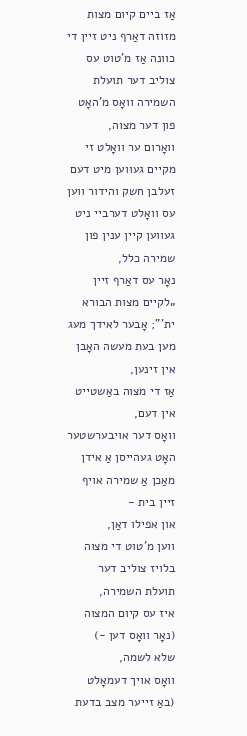אַז ביים קיום מצות מזוזה דאַרף ניט זיין די כוונה אַז מ’טוט עס צוליב דער תועלת
השמירה וואָס מ’האָט פון דער מצוה,
וואָרום ער וואָלט זי מקיים געווען מיט דעם זעלבן חשק והידור ווען עס וואָלט דערביי ניט געווען קיין ענין פון שמירה כלל,
נאָר עס דאַרף זיין „לקיים מצות הבורא ית’”; אָבער לאידך מעג מען בעת מעשה האָבן אין זינען,
אַז די מצוה באַשטייט אין דעם,
וואָס דער אויבערשטער האָט געהייסן אַ אידן מאַכן אַ שמירה אויף זיין בית -
און אפילו דאַן,
ווען מ’טוט די מצוה בלויז צוליב דער תועלת השמירה,
איז עס קיום המצוה
(נאָר וואָס דען -)
שלא לשמה,
וואָס אויך דעמאָלט
(באַ זייער מצב בדעת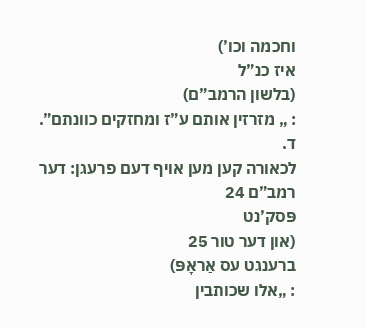וחכמה וכו’)
איז כנ”ל
(בלשון הרמב”ם)
: „ מזרזין אותם ע”ז ומחזקים כוונתם”.
ד.
לכאורה קען מען אויף דעם פרעגן: דער רמב”ם 24
פּסק’נט
(און דער טור 25
ברענגט עס אַראָפּ)
: „אלו שכותבין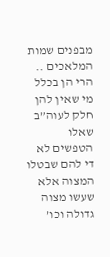מבפנים שמות המלאכים ..
הרי הן בכלל מי שאין להן חלק לעוה”ב שאלו הטפשים לא די להם שבטלו המצוה אלא שעשו מצוה גדולה וכו’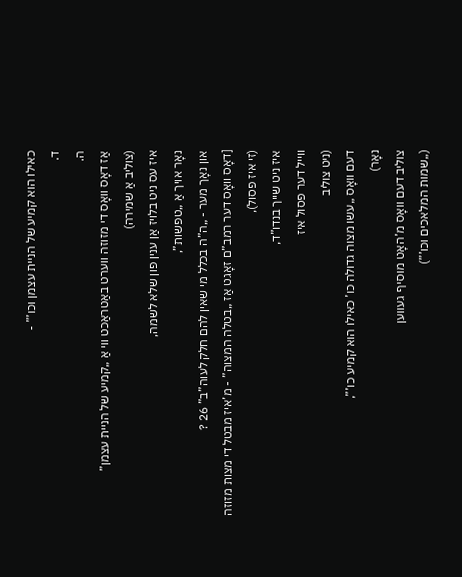כאילו הוא קמיע של הניית עצמן וכו’” -
ד.
ה.
אַז דאָס וואָס די מזוזה ווערט באַטראַכט ווי אַ „קמיע של הניית עצמן”
(צוליב אַ שמירה)
איז עס ניט בלויז אַן ענין פון שלא לשמה,
נאָר אויך אַ „טפשות”,
און נאָך מער - „ה”ה בכלל מי שאין להם חלק לעוה”ב” 26 ?
[דאָס וואָס דער רמב”ם זאָגט אַז „בטלה המצוה” - מ’איז מבטל די מצות מזוזה
(זי איז פסול),
איז ניט שייך בנדו”ד,
ווייל דער פסול איז
(ניט צוליב
דעם וואָס „עשו מצוה גדולה כו’ כאילו הוא קמיע כו’”,
נאָר)
צוליב דעם וואָס מ’האָט מוסיף געווען
(„שמות המלאכים וכו’”)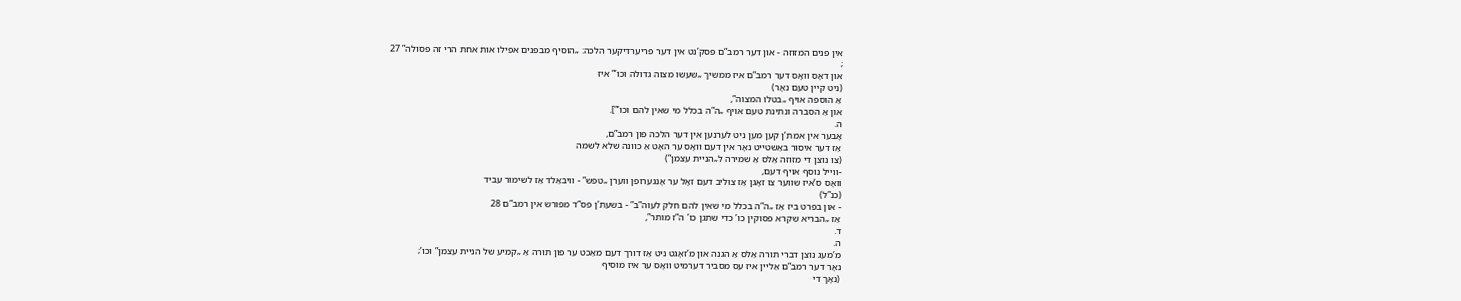אין פנים המזוזה - און דער רמב”ם פּסק’נט אין דער פריערדיקער הלכה: „הוסיף מבפנים אפילו אות אחת הרי זה פסולה” 27
;
און דאָס וואָס דער רמב”ם איז ממשיך „שעשו מצוה גדולה וכו’” איז
(ניט קיין טעם נאָר)
אַ הוספה אויף „בטלו המצוה”,
און אַ הסברה ונתינת טעם אויף „ה”ה בכלל מי שאין להם וכו’”].
ה.
אָבער אין אמת’ן קען מען ניט לערנען אין דער הלכה פון רמב”ם,
אַז דער איסור באַשטייט נאָר אין דעם וואָס ער האָט אַ כוונה שלא לשמה
(צו נוצן די מזוזה אַלס אַ שמירה ל„הניית עצמן”)
-ווייל נוסף אויף דעם,
וואָס ס’איז שווער צו זאָגן אַז צוליב דעם זאָל ער אָנגערופן ווערן „טפש” - וויבאַלד אַז לשימור עביד
(כנ”ל)
- און בפרט ביז אַז „ה”ה בכלל מי שאין להם חלק לעוה”ב” - בשעת’ן פס”ד מפורש אין רמב”ם 28
אַז „הבריא שקרא פסוקין כו’ כדי שתגן כו’ ה”ז מותר”,
ד.
ה.
מ’מעג נוצן דברי תורה אַלס אַ הגנה און מ’זאָגט ניט אַז דורך דעם מאַכט ער פון תורה אַ „קמיע של הניית עצמן” וכו’;
נאָר דער רמב”ם אַליין איז עס מסביר דערמיט וואָס ער איז מוסיף
(נאָך די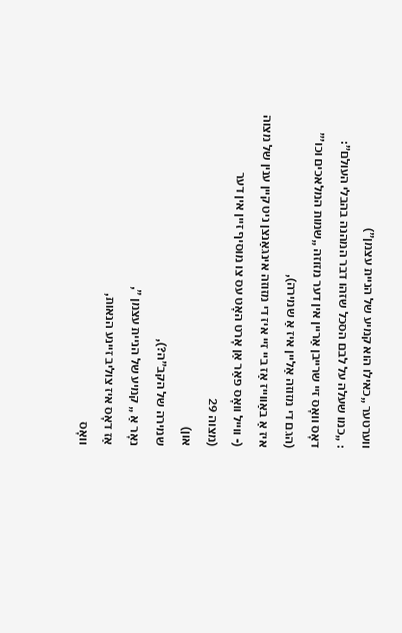ווערטער „כאילו הוא קמיע של הניית עצמן”)
: „כמו שעלה על לבם הסכל שזהו דבר המהנה בהבלי העולם”:
דאָס וואָס זיי שרייבן אַריין אין דער מזוזה „שמות המלאכים וכו’”
(הגם די מזוזה אַליין איז אַ שמירה),
איז אַ באַווייז אַז ביי זיי איז די מזוזה אינגאַנצן ניט קיין ענין של מצוה
(- ווייל וואָס פאַר אַן אָרט האָט עס צו מוסיף זיין אין דער
(מצוה 29
און)
שמירה של הקב”ה?),
נאָר אַ „ קמיע של הניית עצמן ”,
אַז דאָס איז צוליב זיינע הנאות,
וואָס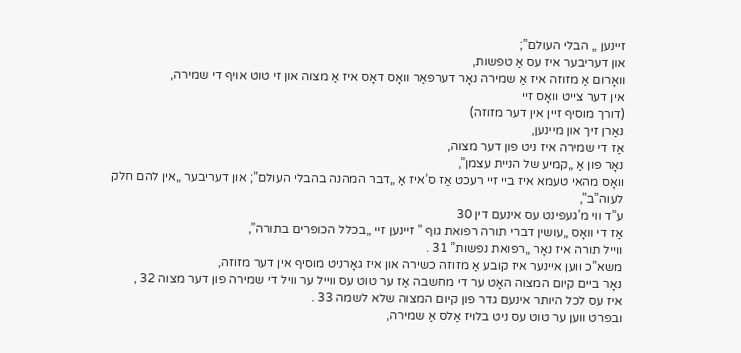זיינען „ הבלי העולם”;
און דעריבער איז עס אַ טפשות,
וואָרום אַ מזוזה איז אַ שמירה נאָר דערפאַר וואָס דאָס איז אַ מצוה און זי טוט אויף די שמירה,
אין דער צייט וואָס זיי
(דורך מוסיף זיין אין דער מזוזה)
נאַרן זיך און מיינען,
אַז די שמירה איז ניט פון דער מצוה,
נאָר פון אַ „קמיע של הניית עצמן”,
וואָס מהאי טעמא איז ביי זיי רעכט אַז ס’איז אַ „דבר המהנה בהבלי העולם”; און דעריבער „אין להם חלק לעוה”ב”,
ע”ד ווי מ’געפינט עס אינעם דין 30
אַז די וואָס „עושין דברי תורה רפואת גוף ” זיינען זיי „בכלל הכופרים בתורה”,
ווייל תורה איז נאָר „רפואת נפשות” 31 .
משא”כ ווען איינער איז קובע אַ מזוזה כשירה און איז גאָרניט מוסיף אין דער מזוזה,
נאָר ביים קיום המצוה האָט ער די מחשבה אַז ער טוט עס ווייל ער וויל די שמירה פון דער מצוה 32 ,
איז עס לכל היותר אינעם גדר פון קיום המצוה שלא לשמה 33 .
ובפרט ווען ער טוט עס ניט בלויז אַלס אַ שמירה,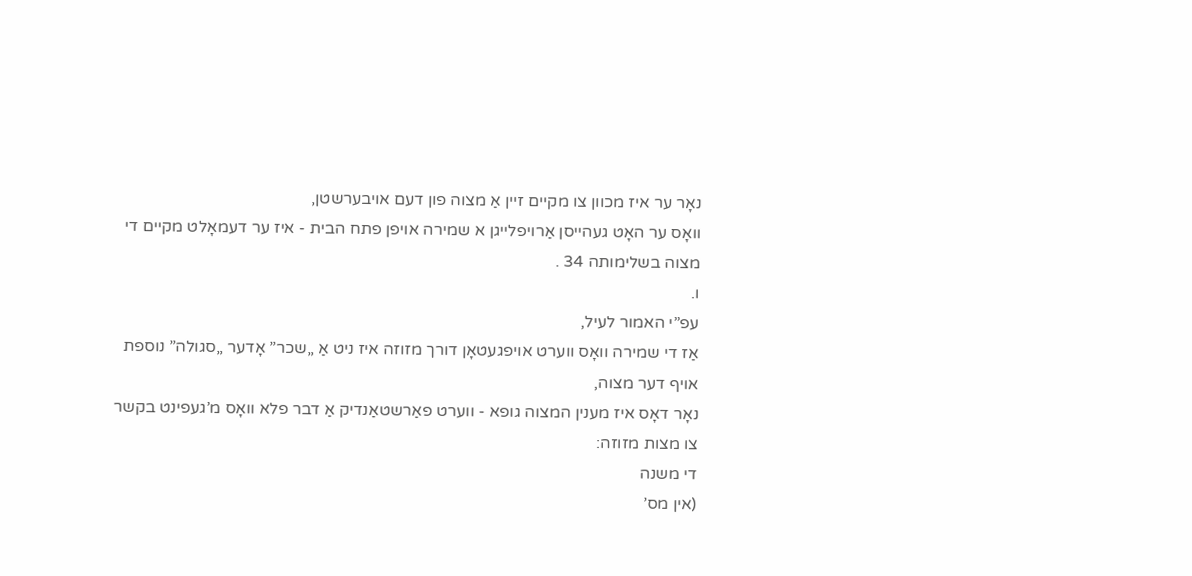נאָר ער איז מכוון צו מקיים זיין אַ מצוה פון דעם אויבערשטן,
וואָס ער האָט געהייסן אַרויפלייגן א שמירה אויפן פתח הבית - איז ער דעמאָלט מקיים די מצוה בשלימותה 34 .
ו.
עפ”י האמור לעיל,
אַז די שמירה וואָס ווערט אויפגעטאָן דורך מזוזה איז ניט אַ „שכר” אָדער „סגולה” נוספת אויף דער מצוה,
נאָר דאָס איז מענין המצוה גופא - ווערט פאַרשטאַנדיק אַ דבר פלא וואָס מ’געפינט בקשר צו מצות מזוזה:
די משנה
(אין מס’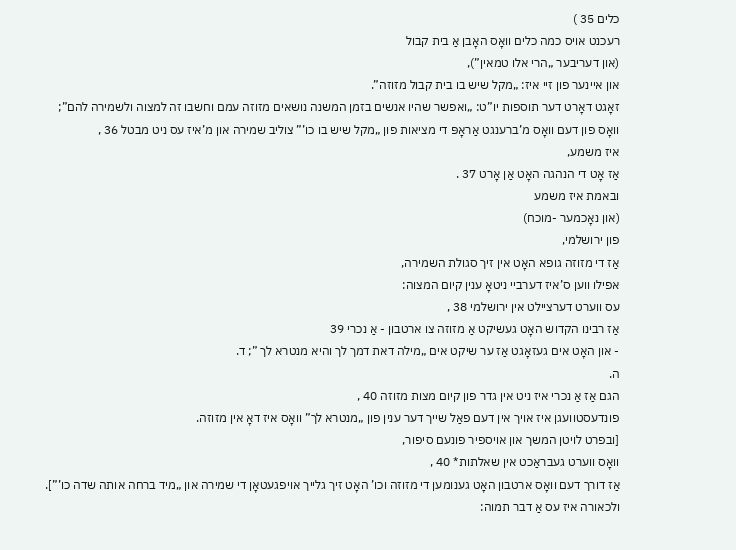כלים 35 )
רעכנט אויס כמה כלים וואָס האָבן אַ בית קבול
(און דעריבער „הרי אלו טמאין”),
און איינער פון זיי איז: „מקל שיש בו בית קבול מזוזה”.
זאָגט דאָרט דער תוספות יו”ט: „ואפשר שהיו אנשים בזמן המשנה נושאים מזוזה עמם וחשבו זה למצוה ולשמירה להם”;
וואָס פון דעם וואָס מ’ברענגט אַראָפּ די מציאות פון „מקל שיש בו כו’” צוליב שמירה און מ’איז עס ניט מבטל 36 ,
איז משמע,
אַז אָט די הנהגה האָט אַן אָרט 37 .
ובאמת איז משמע
(און נאָכמער -מוכח)
פון ירושלמי,
אַז די מזוזה גופא האָט אין זיך סגולת השמירה,
אפילו ווען ס’איז דערביי ניטאָ ענין קיום המצוה:
עס ווערט דערציילט אין ירושלמי 38 ,
אַז רבינו הקדוש האָט געשיקט אַ מזוזה צו ארטבון - אַ נכרי 39
- און האָט אים געזאָגט אַז ער שיקט אים „מילה דאת דמך לך והיא מנטרא לך ”; ד.
ה.
הגם אַז אַ נכרי איז ניט אין גדר פון קיום מצות מזוזה 40 ,
פונדעסטוועגן איז אויך אין דעם פאַל שייך דער ענין פון „מנטרא לך” וואָס איז דאָ אין מזוזה.
[ובפרט לויטן המשך און אויספיר פונעם סיפור,
וואָס ווערט געבראַכט אין שאלתות* 40 ,
אַז דורך דעם וואָס ארטבון האָט גענומען די מזוזה וכו’ האָט זיך גלייך אויפגעטאָן די שמירה און „מיד ברחה אותה שדה כו’”].
ולכאורה איז עס אַ דבר תמוה: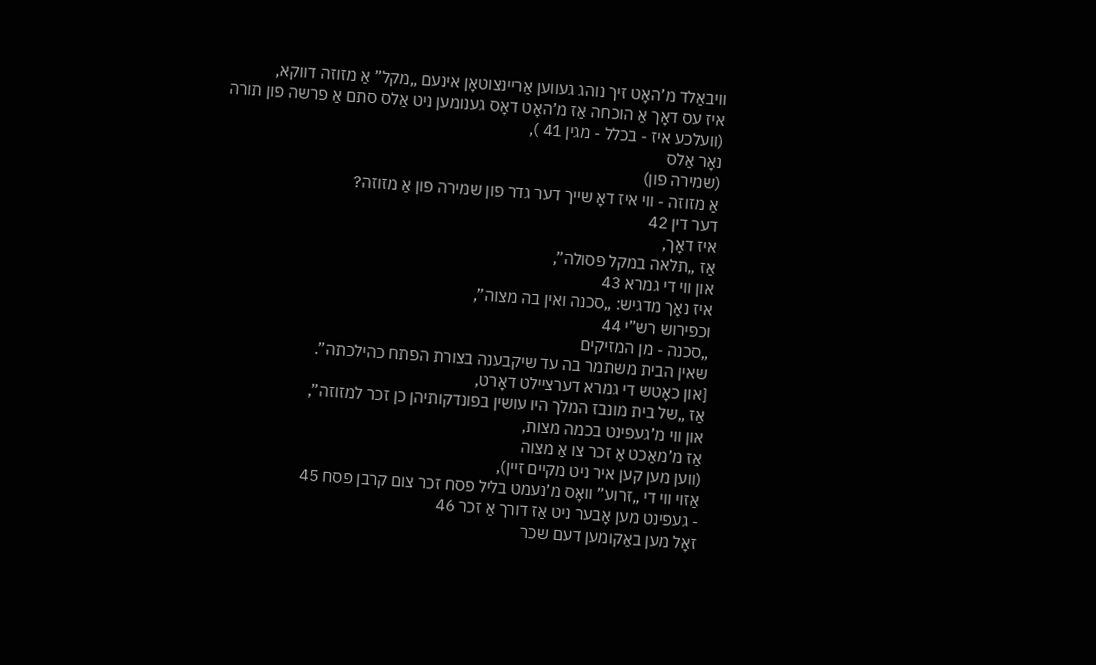וויבאַלד מ’האָט זיך נוהג געווען אַריינצוטאָן אינעם „מקל” אַ מזוזה דווקא,
איז עס דאָך אַ הוכחה אַז מ’האָט דאָס גענומען ניט אַלס סתם אַ פרשה פון תורה
(וועלכע איז - בכלל - מגין 41 ),
נאָר אַלס
(שמירה פון)
אַ מזוזה - ווי איז דאָ שייך דער גדר פון שמירה פון אַ מזוזה?
דער דין 42
איז דאָך,
אַז „תלאה במקל פסולה”,
און ווי די גמרא 43
איז נאָך מדגיש: „סכנה ואין בה מצוה”,
וכפירוש רש”י 44
„סכנה - מן המזיקים
שאין הבית משתמר בה עד שיקבענה בצורת הפתח כהילכתה”.
[און כאָטש די גמרא דערציילט דאָרט,
אַז „של בית מונבז המלך היו עושין בפונדקותיהן כן זכר למזוזה”,
און ווי מ’געפינט בכמה מצות,
אַז מ’מאַכט אַ זכר צו אַ מצוה
(ווען מען קען איר ניט מקיים זיין),
אַזוי ווי די „זרוע” וואָס מ’נעמט בליל פסח זכר צום קרבן פסח 45
- געפינט מען אָבער ניט אַז דורך אַ זכר 46
זאָל מען באַקומען דעם שכר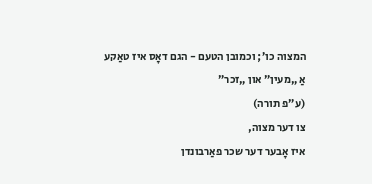המצוה כו’; וכמובן הטעם - הגם דאָס איז טאַקע אַ „מעין” און „זכר”
(ע”פ תורה)
צו דער מצוה,
איז אָבער דער שכר פאַרבונדן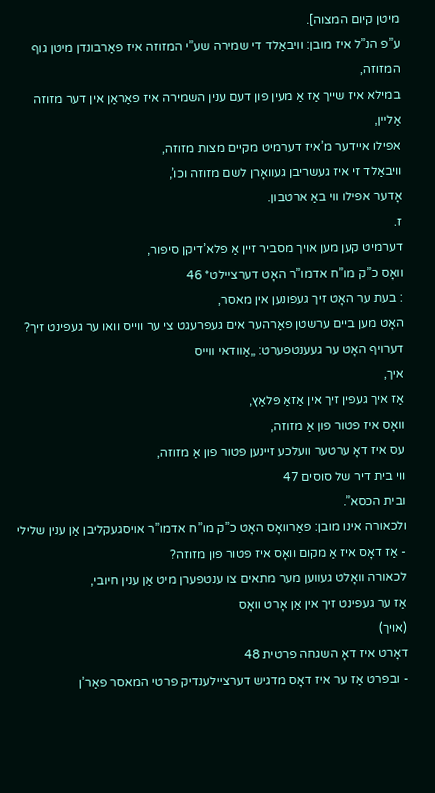מיטן קיום המצוה].
ע”פ הנ”ל איז מובן: וויבאַלד די שמירה שע”י המזוזה איז פאַרבונדן מיטן גוף המזוזה,
במילא איז שייך אַז אַ מעין פון דעם ענין השמירה איז פאַראַן אין דער מזוזה אַליין,
אפילו איידער מ’איז דערמיט מקיים מצות מזוזה,
וויבאַלד זי איז געשריבן געוואָרן לשם מזוזה וכו’,
אָדער אפילו ווי באַ ארטבון.
ז.
דערמיט קען מען אויך מסביר זיין אַ פלא’דיקן סיפור,
וואָס כ”ק מו”ח אדמו”ר האָט דערציילט* 46
: בעת ער האָט זיך געפונען אין מאסר,
האָט מען ביים ערשטן פאַרהער אים געפרעגט צי ער ווייס וואו ער געפינט זיך?
דערויף האָט ער געענטפערט: „אַוודאי ווייס
איך,
אַז איך געפין זיך אין אַזאַ פּלאַץ,
וואָס איז פטור פון אַ מזוזה,
עס איז דאָ ערטער וועלכע זיינען פטור פון אַ מזוזה,
ווי בית דיר של סוסים 47
ובית הכסא”.
ולכאורה אינו מובן: פאַרוואָס האָט כ”ק מו”ח אדמו”ר אויסגעקליבן אַן ענין שלילי - אַז דאָס איז אַ מקום וואָס איז פטור פון מזוזה?
לכאורה וואָלט געווען מער מתאים צו ענטפערן מיט אַן ענין חיובי,
אַז ער געפינט זיך אין אַן אָרט וואָס
(אויך)
דאָרט איז דאָ השגחה פרטית 48
- ובפרט אַז ער איז דאָס מדגיש דערציילענדיק פרטי המאסר פאַר’ן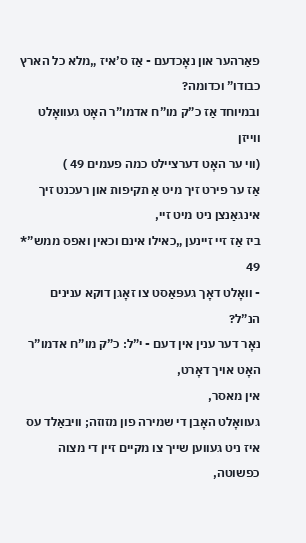פאַרהער און נאָכדעם - אַז ס’איז „מלא כל הארץ כבודו” וכדומה?
ובמיוחד אַז כ”ק מו”ח אדמו”ר האָט געוואָלט ווייזן
(ווי ער האָט דערציילט כמה פעמים 49 )
אַז ער פירט זיך מיט אַ תקיפות און רעכנט זיך אינגאַנצן ניט מיט זיי,
ביז אַז זיי זיינען „כאילו אינם וכאין ואפס ממש”* 49
- וואָלט דאָך געפּאַסט צו זאָגן דוקא ענינים הנ”ל?
נאָר דער ענין אין דעם - י”ל: כ”ק מו”ח אדמו”ר האָט אויך דאָרט,
אין מאסר,
געוואָלט האָבן די שמירה פון מזוזה; וויבאַלד עס איז ניט געווען שייך צו מקיים זיין די מצוה כפשוטה,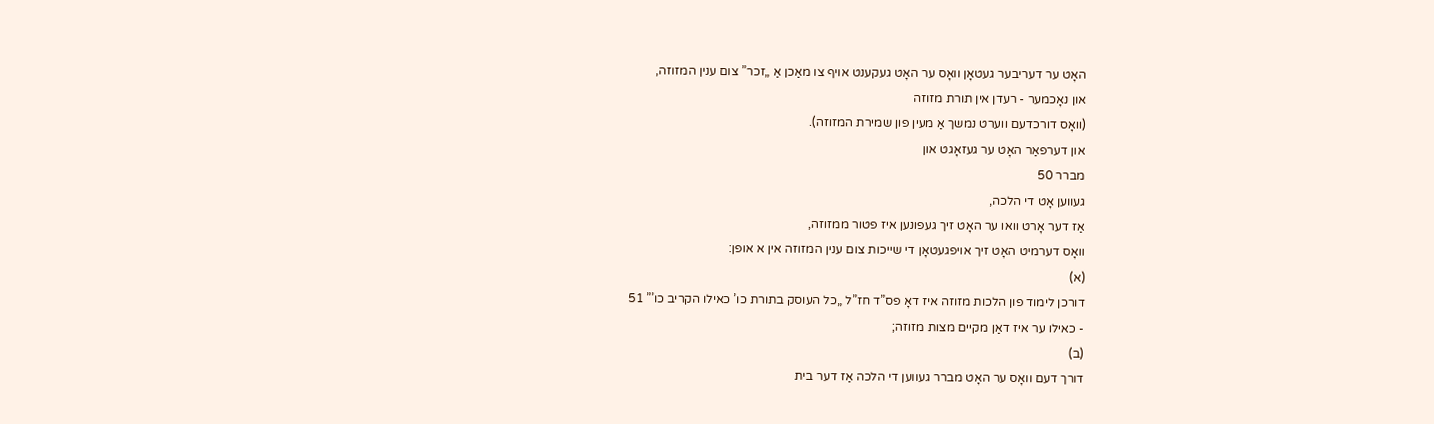האָט ער דעריבער געטאָן וואָס ער האָט געקענט אויף צו מאַכן אַ „זכר” צום ענין המזוזה,
און נאָכמער - רעדן אין תורת מזוזה
(וואָס דורכדעם ווערט נמשך אַ מעין פון שמירת המזוזה).
און דערפאַר האָט ער געזאָגט און
מברר 50
געווען אָט די הלכה,
אַז דער אָרט וואו ער האָט זיך געפונען איז פטור ממזוזה,
וואָס דערמיט האָט זיך אויפגעטאָן די שייכות צום ענין המזוזה אין א אופן:
(א)
דורכן לימוד פון הלכות מזוזה איז דאָ פס”ד חז”ל „כל העוסק בתורת כו’ כאילו הקריב כו’” 51
- כאילו ער איז דאַן מקיים מצות מזוזה;
(ב)
דורך דעם וואָס ער האָט מברר געווען די הלכה אַז דער בית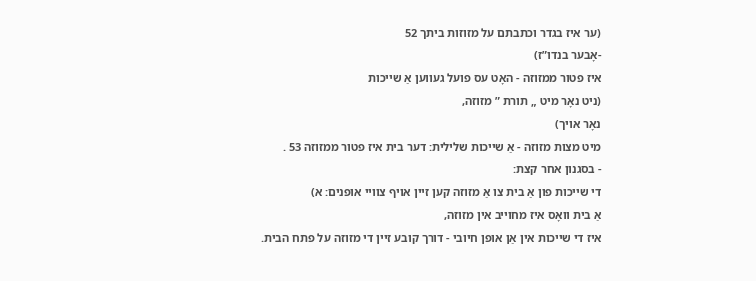(ער איז בגדר וכתבתם על מזוזות ביתך 52
-אָבער בנדו”ז)
איז פטור ממזוזה - האָט עס פועל געווען אַ שייכות
(ניט נאָר מיט „ תורת ” מזוזה,
נאָר אויך)
מיט מצות מזוזה - אַ שייכות שלילית: דער בית איז פטור ממזוזה 53 .
- בסגנון אחר קצת:
די שייכות פון אַ בית צו אַ מזוזה קען זיין אויף צוויי אופנים: א)
אַ בית וואָס איז מחוייב אין מזוזה,
איז די שייכות אין אַן אופן חיובי - דורך קובע זיין די מזוזה על פתח הבית.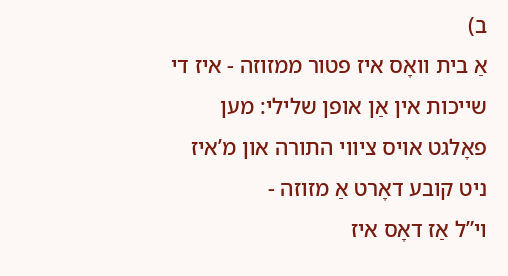ב)
אַ בית וואָס איז פטור ממזוזה - איז די שייכות אין אַן אופן שלילי: מען פאָלגט אויס ציווי התורה און מ’איז ניט קובע דאָרט אַ מזוזה -
וי”ל אַז דאָס איז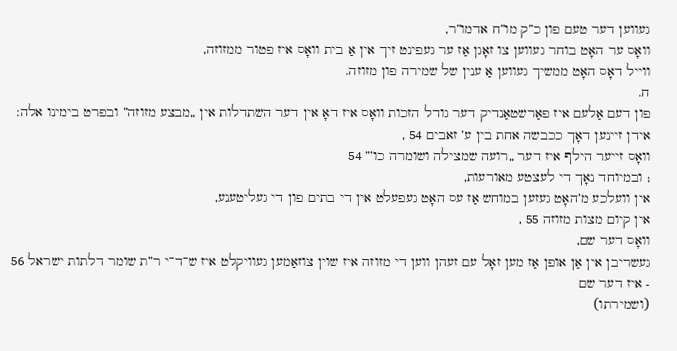געווען דער טעם פון כ”ק מו”ח אדמו”ר,
וואָס ער האָט בוחר געווען צו זאָגן אַז ער געפינט זיך אין אַ בית וואָס איז פטור ממזוזה,
ווייל דאָס האָט ממשיך געווען אַ ענין של שמירה פון מזוזה.
ח.
פון דעם אַלעם איז פאַרשטאַנדיק דער גודל הזכות וואָס איז דאָ אין דער השתדלות אין „מבצע מזוזה” ובפרט בימינו אלה:
אידן זיינען דאָך ככבשה אחת בין ע’ זאבים 54 ,
וואָס זייער הילף איז דער „רועה שמצילה ושומרה כו’” 54
; ובמיוחד נאָך די לעצטע מאורעות,
אין וועלכע מ’האָט געזען במוחש אַז עס האָט געפעלט אין די בתים פון די געליטענע,
אין קיום מצות מזוזה 55 ,
וואָס דער שם,
געשריבן אין אַן אופן אַז מען זאָל עם זעהן ווען די מזוזה איז שוין צוזאַמען געוויקלט איז ש־ד־י ר”ת שומר דלתות ישראל 56
- איז דער שם
(ושמירתו)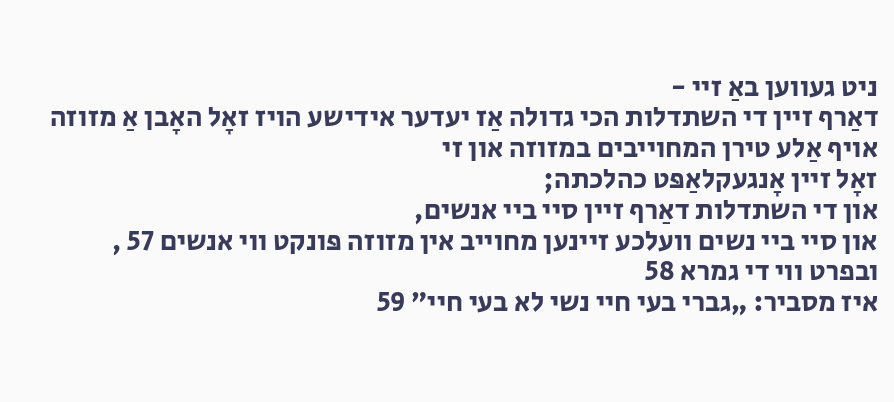ניט געווען באַ זיי -
דאַרף זיין די השתדלות הכי גדולה אַז יעדער אידישע הויז זאָל האָבן אַ מזוזה אויף אַלע טירן המחוייבים במזוזה און זי
זאָל זיין אָנגעקלאַפּט כהלכתה;
און די השתדלות דאַרף זיין סיי ביי אנשים,
און סיי ביי נשים וועלכע זיינען מחוייב אין מזוזה פּונקט ווי אנשים 57 ,
ובפרט ווי די גמרא 58
איז מסביר: „גברי בעי חיי נשי לא בעי חיי” 59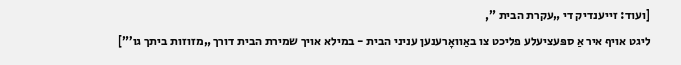[ועוד: זייענדיק די „עקרת הבית ”,
ליגט אויף איר אַ ספּעציעלע פליכט צו באַוואָרענען עניני הבית - במילא אויך שמירת הבית דורך „מזוזות ביתך גו’”]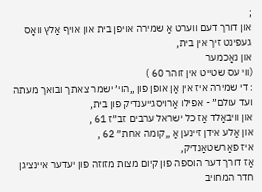;
און דורך דעם ווערט אַ שמירה אויפן בית און אויף אַלץ וואָס געפינט זיך אין בית,
און נאָכמער
(ווי עס שטייט אין זוהר 60 )
: די שמירה איז אין אַן אופן פון „הוי’ ישמר צאתך ובואך מעתה ועד עולם” - אפילו אַרויסגייענדיק פון בית,
און וויבאַלד אַז כל ישראל ערבים זב”ז 61 ,
און אַלע אידן זיינען אַ „קומה אחת” 62 ,
איז פאַרשטאַנדיק,
אַז דורך דער הוספה פון קיום מצות מזוזה פון יעדער איינציגן חדר המחויב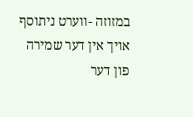במזוזה -ווערט ניתוסף אויך אין דער שמירה פון דער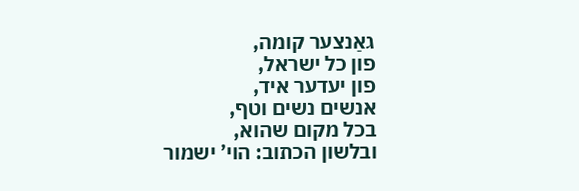גאַנצער קומה,
פון כל ישראל,
פון יעדער איד,
אנשים נשים וטף,
בכל מקום שהוא,
ובלשון הכתוב: הוי’ ישמור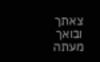צאתך ובואך מעתה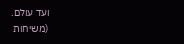ועד עולם.
(משיחות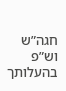חגה”ש וש”פ בהעלותך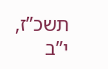תשכ”ז,
י”ב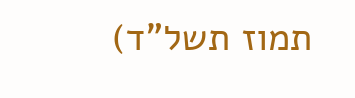תמוז תשל”ד)